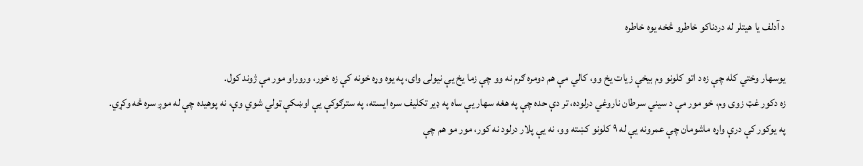د آدلف یا هیتلر له دردناکو خاطرو څخه یوه خاطره

یوسهار وختي کله چې زه د اتو کلونو وم بیخې زیات یخ وو، کالي مې هم دومره ګرم نه وو چې زما یخ يې نیولی وای، په یوه وړه خونه کې زه خور، وروراو مور مې ژوند کول.
زه دکور غټ زوی وم، خو مور مې د سیني سرطان ناروغي درلوده، تر دې حده چې په هغه سهار يې ساه په ډير تکلیف سره ایسته، په سترګوکې يې اوښکې ټولي شوي وې، نه پوهیده چې له موږ سره څه وکړي.
په یوکور کې درې واړه ماشومان چې عمرونه يې له ۹ کلونو کښته وو، نه يې پلار درلود نه کور، مور مو هم چې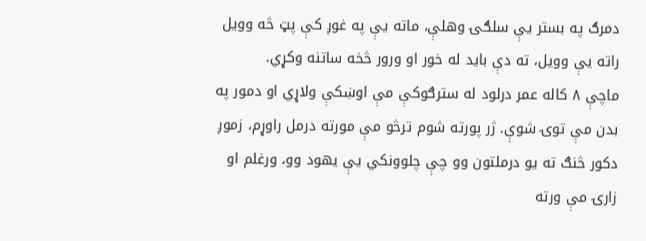دمرګ په بستر يې سلګۍ وهلې، ماته يې په غوږ کې پټ څه وویل راته يې وویل، ته دې باید له خور او ورور څخه ساتنه وکړي.
ماچې ۸ کاله عمر درلود له سترګوکې مې اوښکې ولاړي او دمور په بدن مې توۍ شوې. ژر پورته شوم ترڅو مې مورته درمل راوړم، زموږ دکور څنګ ته یو درملتون وو چې چلوونکي يې یهود وو، ورغلم او زارۍ مې ورته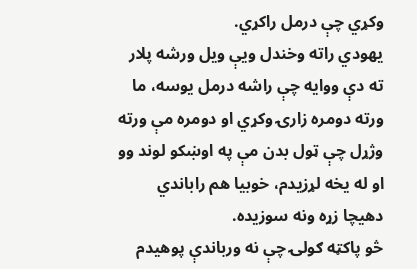وکړي چې درمل راکړي.
یهودي راته وخندل ويې ویل ورشه پلار ته دې ووایه چې راشه درمل یوسه، ما ورته دومره زارۍ وکړي او دومره مې ورته وژړل چې ټول بدن مې په اوښکو لوند وو او له یخه لړزیدم، خوبیا هم راباندي دهیچا زړه ونه سوزیده.
څو پاکټه ګولۍ چې نه ورباندې پوهیدم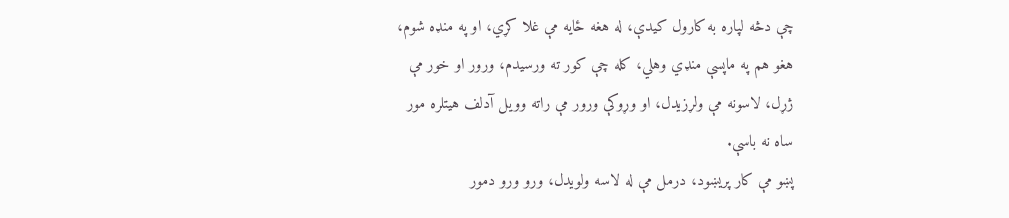چې دڅه لپاره به کارول کیدې، له هغه ځایه مې غلا کړي، او په منډه شوم، هغو هم په ماپسې منډي وهلي، کله چې کور ته ورسیدم، ورور او خور مې ژړل، لاسونه مې ولړزیدل، او وړوکې ورور مې راته وویل آدلف هیتلره مور ساه نه باسې.
پښو مې کار پریښود، درمل مې له لاسه ولویدل، ورو ورو دمور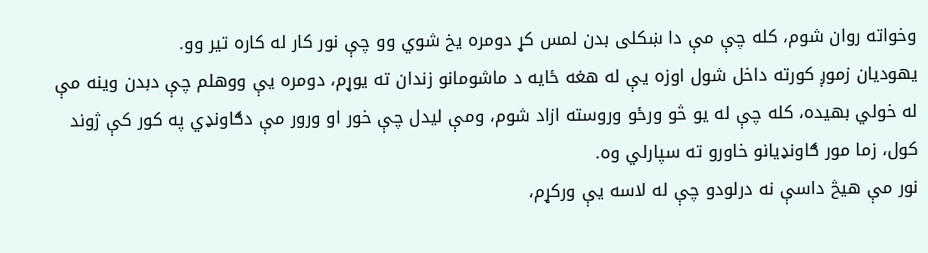وخواته روان شوم، کله چې مې دا ښکلی بدن لمس کړ دومره یخ شوي وو چې نور کار له کاره تیر وو.
یهودیان زموږ کورته داخل شول اوزه يې له هغه ځایه د ماشومانو زندان ته یوړم، دومره يې ووهلم چې دبدن وینه مې له خولي بهیده، کله چې له یو څو ورځو وروسته ازاد شوم، ومې لیدل چې خور او ورور مې دګاونډي په کور کې ژوند کول، زما مور ګاونډیانو خاورو ته سپارلي وه.
نور مې هیڅ داسې نه درلودو چې له لاسه يې ورکړم،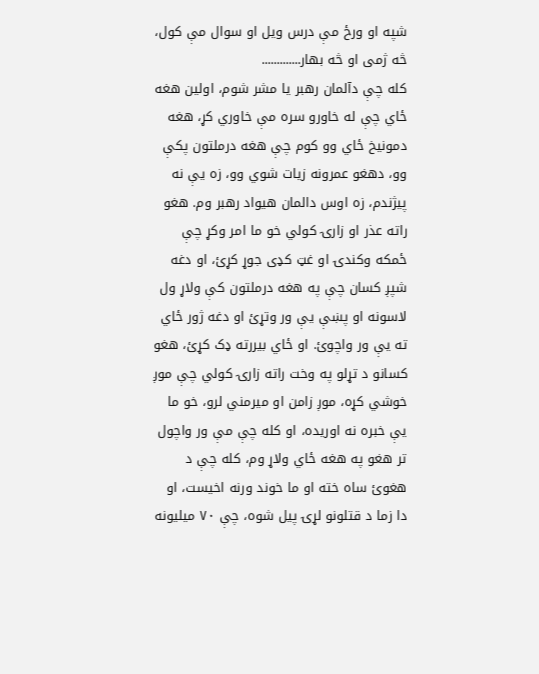شپه او ورځ مې درس ویل او سوال مې کول، څه ژمی او څه بهار.............
کله چې دآلمان رهبر یا مشر شوم، اولین هغه ځاي چې له خاورو سره مې خاوري کړ، هغه دمونیخ ځاي وو کوم چې هغه درملتون پکې وو، دهغو عمرونه زیات شوي وو، زه يې نه پیژندم، زه اوس دالمان هیواد رهبر وم. هغو راته عذر او زارۍ کولي خو ما امر وکړ چې ځمکه وکندۍ او غټ کډی جوړ کړئ، او دغه شپږ کسان چې په هغه درملتون کې ولاړ ول لاسونه او پښې يې ور وتړئ او دغه ژور ځاي ته يې ور واچوئ. او ځاي بیررته ډک کړئ، هغو کسانو د تړلو په وخت راته زارۍ کولي چې موږ خوشي کړه، موږ زامن او میرمني لرو، خو ما يې خبره نه اوریده، او کله چې مې ور واچول تر هغو په هغه ځاي ولاړ وم، کله چې د هغوئ ساه خته او ما خوند ورنه اخیست، او دا زما د قتلونو لړۍ پیل شوه، چې ۷۰ میلیونه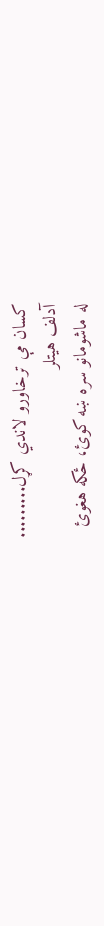کسان مې ترخاورو لاندي کړل.........
آدلف هیتلر
له ماشومانو سره ښه کوئ، ځکه هغوئ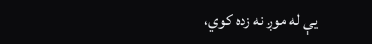يې له موږ نه زده کوي،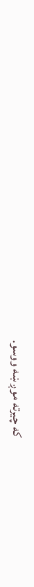که چیرته موږ ښه ووسو.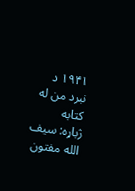۱۹۴۱ د نبرد من له کتابه
ژباړه: سیف الله مفتون